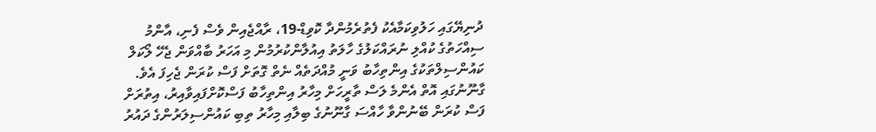ދުނިޔޭގައި ހަލުވިކަމާއެކު ފެތުރެމުންދާ ކޮވިޑް-19، ރާއްޖެއިން ވެސް ފެނި، އާންމު ސިއްހަތުގެ ކުއްލި ނުރައްކަލުގެ ހާލަތު އިއުލާންކުރުމުން މި އަހަރު ބާއްވަން ޖެހޭ ލޯކަލް ކައުންސިލްތަކުގެ އިންތިހާބު ވަނީ މުއްދަތެއް ނެތް ގޮތަށް ފަސް ކުރަން ޖެހިފަ އެވެ.
ގާނޫނުގައި އޮތް އެންމެ ލަސް ތާރީހަށް މިހާރު އިންތިހާބު ފަސްކޮށްފައިވާއިރު، އިތުރަށް ފަސް ކުރަން ބޭނުންވާ ހާއްސަ ގާނޫނުގެ ބިލާއި މިހާރު ތިބި ކައުންސިލަރުންގެ ދައުރު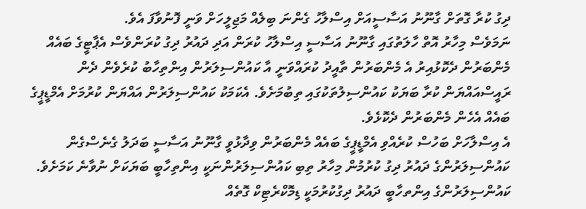ދިގު ކުރާ ގޮތަށް ގާނޫނު އަސާސީއަށް އިސްލާހު ގެންނަ ބިލެއް މަޖިލީހަށް ވަނީ ފޮނުވާފަ އެވެ.
ނަމަވެސް މިހާރު އޮތް ހާލަތުގައި ގާނޫނު އަސާސީ އިސްލާހު ކުރަން އަދި ދައުރު ދިގު ކުރަންވެސް އެޕާޓީގެ ބައެއް މެންބަރުން ދެކޮޅުއިރު އެ މެންބަރުން ތާއީދު ކުރައްވަނީ އާ ކައުންސިލަރުން އިންތިހާބު ކުރެވެން ދެން ރައީސްއައްޔަން ކުރާ ބަޔަކު ކައުންސިލުތަކުގައި ތިބުމަށެވެ. އެކަމަކު ކައުންސިލަރުން އައްޔަން ކުރުމަށް އެމްޑީޕީގެ ބައެއް އެހެން މެންބަރުން ދެކޮޅެވެ.
އެ އިސްލާހަށް ބަހުސް ކުރެއްވި އެމްޑީޕީގެ ބައެއް މެންބަރުން ވިދާޅުވީ ގާނޫނު އަސާސީ ބަދަލު ގެނެސްގެން ކައުންސިލަރުންގެ ދައުރު ދިގު ކުރުމުން މިހާރު ތިބި ކައުންސިލަރުންނަކީ އިންތިހާބީ ބަޔަކަށް ނުވާނެ ކަމަށެވެ. ކައުންސިލަރުންގެ އިންތހާބީ ދައުރު ދިގުކުރުމަކީ ޑިމޮކްރެޓިކް ގޮތެއް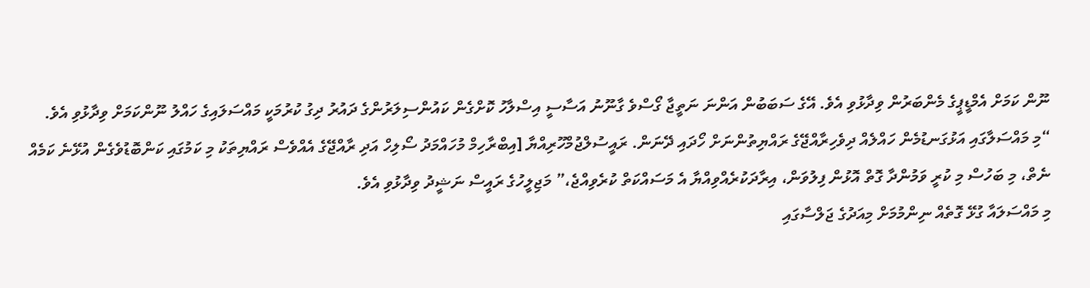ނޫން ކަމަށް އެމްޑީޕީގެ މެންބަރުން ވިދާޅުވި އެވެ. އޭގެ ސަބަބުން އަންނަ ނަތީޖާ ގޯސްވެ ގާނޫނު އަސާސީ އިސްލާހު ކޮށްގެން ކައުންސިލަރުންގެ ދައުރު ދިގު ކުރުމަކީ މައްސަލައިގެ ހައްލު ނޫންކަމަށް ވިދާޅުވި އެވެ.
“މި މައްސަލާގައި އަޅުގަނޑުމެން ހައްލެއް ދިވެހިރާއްޖޭގެ ރައްޔިތުންނަށް ހޯދައި ދޭނަން. ރައީސުލްޖުމްހޫރިއްޔާ [އިބްރާހިމް މުހައްމަދު ސޯލިހް އަދި ރާއްޖޭގެ އެއްވެސް ރައްޔިތަކު މި ކަމުގައި ކަންބޮޑުވެގެން އުޅޭނެ ކަމެއް ނެތް، މި ބަހުސް މި ކުރީ ވަމުންދާ ގޮތް އޮޅުން ފިލުވަން، އިރާދަކުރެއްވިއްޔާ އެ މަސައްކަތް ކުރެވިއްޖެ،” މަޖިލީހުގެ ރައީސް ނަޝީދު ވިދާޅުވި އެވެ.
މި މައްސަލައާ ގުޅޭ ގޮތެއް ނިންމުމަށް މިއަދުގެ ޖަލްސާގައި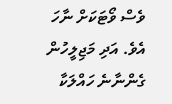ވެސް ވޯޓަކަށް ނާހަ އެވެ. އަދި މަޖިލީހުން ގެންނާނެ ހައްލަކާ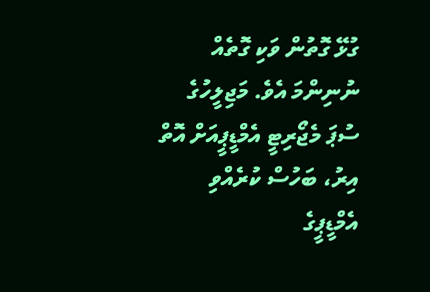ގުޅޭ ގޮތުން ވަކި ގޮތެއް ނުނިންމަ އެވެ. މަޖިލީހުގެ ސުޕަ މެޖޯރިޓީ އެމްޑީޕީއަށް އޮތް އިރު، ބަހުސް ކުރެއްވި އެމްޑީޕީގެ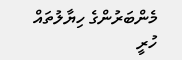މެންބަރުންގެ ހިޔާލުތައް ހުރީ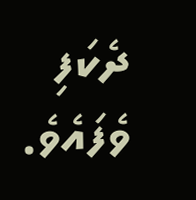ދެކަފި ވެފައެވެ.